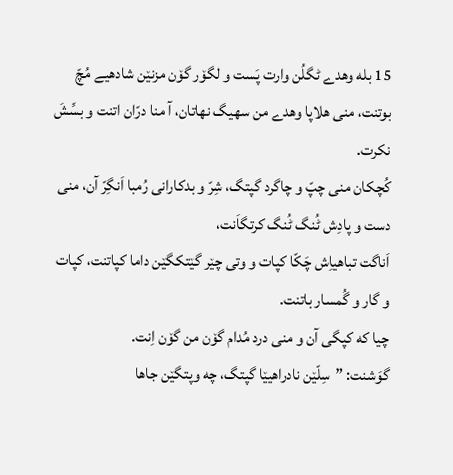15 بله وهدے ٹگلُن وارت پَست و لگۆر گۆن مزنێن شادهیے مُچّ بوتنت، منی هلاپا وهدے من سهیگ نهاتان، آ منا درّان اتنت و بسِّشَ نکرت.
کُچکان منی چپّ و چاگرد گپتگ، شِرّ و بدکارانی رُمبا اَنگِرّ آن، منی دست و پادِش ٹُنگ ٹُنگ کرتگاَنت،
اَناگت تباهیاِش چَکّا کپات و وتی چێر گێتکگێن داما کپاتنت، کپات و گار و گُمسار باتنت.
چیا که کپگی آن و منی درد مُدام گۆن من گۆن اِنت.
گوَشنت: ”سِلّێن نادراهیێا گپتگ، چه وپتگێن جاها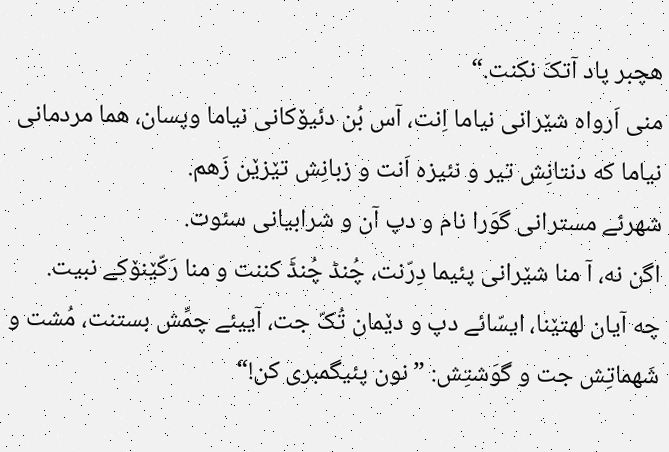هچبر پاد آتکَ نکنت.“
منی اَرواه شێرانی نیاما اِنت، آس بُن دئیۆکانی نیاما وپسان، هما مردمانی نیاما که دنتانِش تیر و نئیزه اَنت و زبانِش تێزێن زَهم.
شهرئے مسترانی گوَرا نام و دپ آن و شرابیانی سئوت.
اگن نه، آ منا شێرانی پئیما دِرّنت، چُنڈ چُنڈَ کننت و منا رَکّێنۆکے نبیت.
چه آیان لهتێنا، ایسّائے دپ و دێمان تُکّ جت، آییئے چمِّش بستنت، مُشت و شَهماتِش جت و گوَشتِش: ”نون پئیگمبری کن!“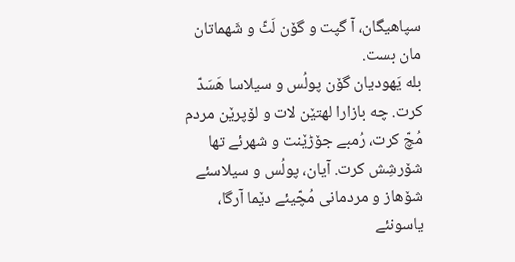سپاهیگان، آ گپت و گۆن لَٹّ و شَهماتان مان بست.
بله یَهودیان گۆن پولُس و سیلاسا هَسَدّ کرت. چه بازارا لهتێن لات و لۆپرێن مردم مُچّ کرت، رُمبے جۆڑێنت و شهرئے تها شۆرشِش کرت. آیان، پولُس و سیلاسئے شۆهاز و مردمانی مُچّیئے دێما آرگا، یاسونئے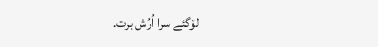لۆگئے سرا اُرُش برت.